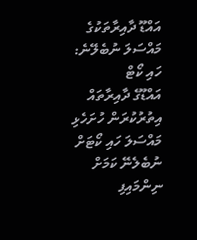އައްޑޫ ދާއިރާތަކުގެ މައްސަލަ ނުބެލޭނެ: ހައި ކޯޓް
އައްޑޫގެ ދާއިރާތައް އިތުރުކުރަން ހުށަހެޅި މައްސަލަ ހައި ކޯޓަށް ނުބެލެނޭ ކަމަށް ނިންމައިފި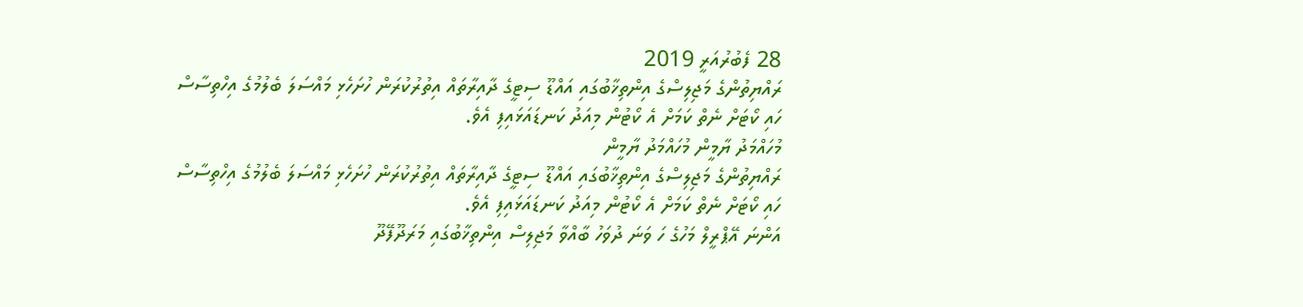28 ފެބުރުއަރީ 2019
ރައްޔިތުންގެ މަޖިލިސްގެ އިންތިޚާބުގައި އައްޑޫ ސިޓީގެ ދާއިރާތައް އިތުރުކުރަން ހުށަހެޅި މައްސަލަ ބެލުމުގެ އިހްތިސާސް ހައި ކޯޓަށް ނެތް ކަމަށް އެ ކޯޓުން މިއަދު ކަނޑައަޅައިފި އެވެ.
މުހައްމަދު ޔާމީން މުހައްމަދު ޔާމީން
ރައްޔިތުންގެ މަޖިލިސްގެ އިންތިޚާބުގައި އައްޑޫ ސިޓީގެ ދާއިރާތައް އިތުރުކުރަން ހުށަހެޅި މައްސަލަ ބެލުމުގެ އިހްތިސާސް ހައި ކޯޓަށް ނެތް ކަމަށް އެ ކޯޓުން މިއަދު ކަނޑައަޅައިފި އެވެ.
އަންނަ އޭޕްރީލް މަހުގެ ހަ ވަނަ ދުވަހު ބާއްވާ މަޖިލިސް އިންތިޚާބުގައި މަރަދޫފޭދޫ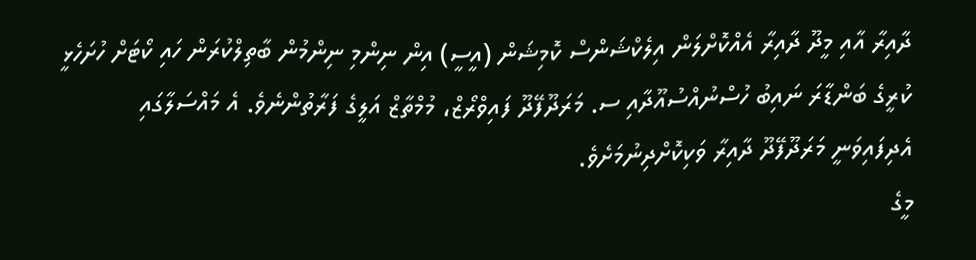ދާއިރާ އާއި މީދޫ ދާއިރާ އެއްކޮށްލަން އިލެކްޝަންސް ކޮމިޝަން (އީސީ) އިން ނިންމި ނިންމުން ބާތިލްކުރަން ހައި ކޯޓަށް ހުށަހެޅީ ކުރީގެ ބަންޑާރަ ނައިބު ހުސްނުއްސުއޫދާއި ސ. މަރަދޫފޭދޫ ފައިވްރޯޒް، މުމްތާޒް އަލީގެ ފަރާތުންނެވެ. އެ މައްސަލާގައި އެދިފައިވަނީ މަރަދޫފޭދޫ ދާއިރާ ވަކިކޮށްދިނުމަށެވެ.
މީގެ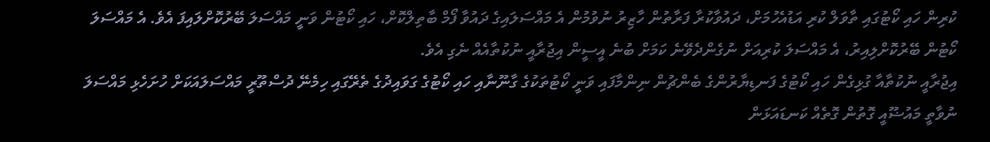ކުރިން ހައި ކޯޓުގައި ތާވަލް ކުރި އަޑުއެހުމަށް، ދައުވާކުރާ ފަރާތުން ހާޒިރު ނުވުމުން އެ މައްސަލައިގެ ދައުވާ ފޯމް ބާތިލްކޮށް، ހައި ކޯޓުން ވަނީ މައްސަލަ ބޭރުކޮށްލައިފަ އެވެ. އެ މައްސަލަ ކޯޓުން ބޭރުކޮށްލިއިރު، އެ މައްސަލަ ކުރިއަށް ނުގެންދެވޭނެ ކަމަށް ބުނެ އީސީން އިޖުރާއީ ނުކުތާއެއް ނެގި އެވެ.
އިޖުރާއީ ނުކުތާއާ ގުޅިގެން ހައި ކޯޓުގެ ފަނޑިޔާރުންގެ ބެންޗުން ނިންމާފައި ވަނީ ކޯޓުތަކުގެ ގާނޫނާއި ހައި ކޯޓުގެ ގަވައިދުގެ ތެރޭގައި ހިމެނޭ ދުސްތޫރީ މައްސަލައަކަށް ހުށަހެޅި މައްސަލަ ނުވާތީ މައުޟޫއީ ގޮތުން ގޮތެއް ކަނޑައަޅަން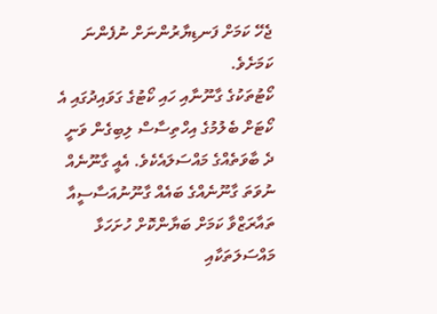ޖެހޭ ކަމަށް ފަނޑިޔާރުންނަށް ނުފެންނަ ކަމަށެވެ.
ކޯޓުތަކުގެ ގާނޫނާއި ހައި ކޯޓުގެ ގަވައިދުގައި އެ ކޯޓަށް ބެލުމުގެ އިހްތިސާސް ލިބިގެން ވަނީ ދެ ބާވަތެއްގެ މައްސަލައެކެވެ. އެއީ ގާނޫނެއް ނުވަތަ ގާނޫނެއްގެ ބައެއް ގާނޫނުއަސާސީއާ ތައާރަޒްވާ ކަމަށް ބަޔާންކޮށް ހުށަހަޅާ މައްސަލަތަކާއި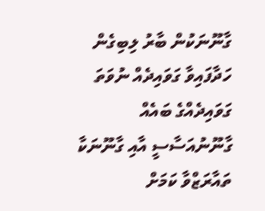ގާނޫނަކުން ބާރު ލިބިގެން ހަދާފައިވާ ގަވައިދެއް ނުވަތަ ގަވައިދެއްގެ ބައެއް ގާނޫނުއަސާސީ އާއި ގާނޫނަކާ ތައާރަޒްވާ ކަމަށް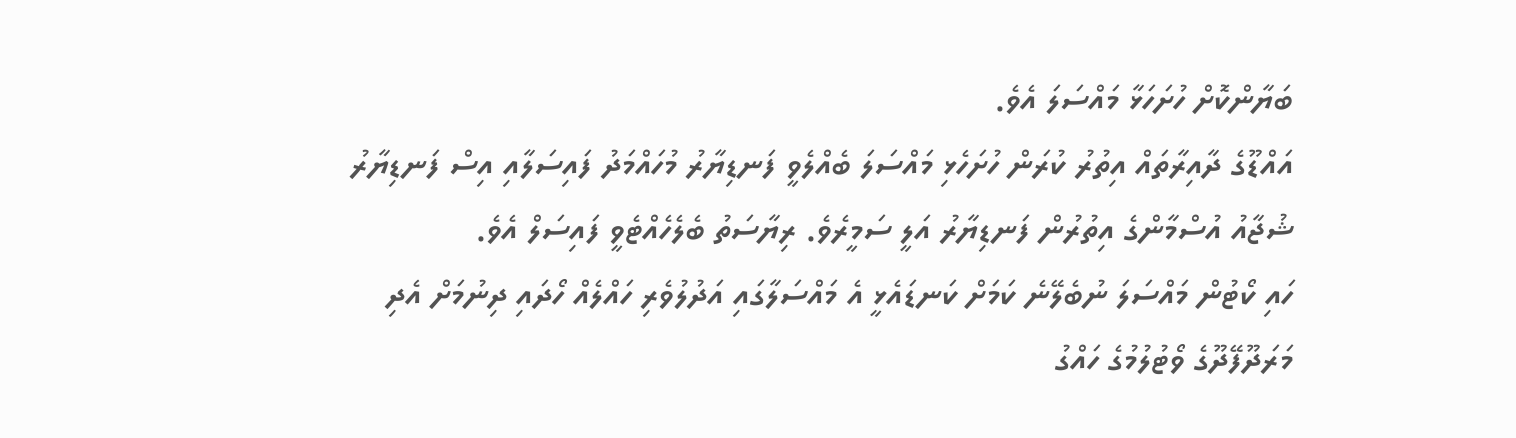ބަޔާންކޮށް ހުށަހަޅާ މައްސަލަ އެވެ.
އައްޑޫގެ ދާއިރާތައް އިތުރު ކުރަން ހުށަހެޅި މައްސަލަ ބެއްލެވީ ފަނޑިޔާރު މުހައްމަދު ފައިސަލާއި އިސް ފަނޑިޔާރު ޝުޖާއު އުސްމާންގެ އިތުރުން ފަނޑިޔާރު އަލީ ސަމީރެވެ. ރިޔާސަތު ބެލެހެއްޓެވީ ފައިސަލް އެވެ.
ހައި ކޯޓުން މައްސަލަ ނުބެލޭނެ ކަމަށް ކަނޑައެޅީ އެ މައްސަލާގައި އަދުލުވެރި ހައްލެއް ހޯދައި ދިނުމަށް އެދި މަރަދޫފޭދޫގެ ވޯޓުލުމުގެ ހައްގު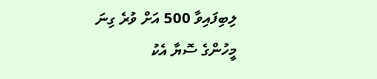ލިބިފައިވާ 500 އަށް ވުރެ ގިނަ މީހުންގެ ސޮޔާ އެކު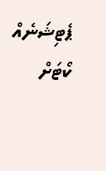ޕެޓިޝަނެއް ކޯޓަށް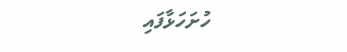ހުށަހަޅާފައި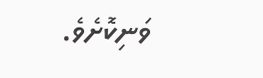ވަނިކޮށެވެ.